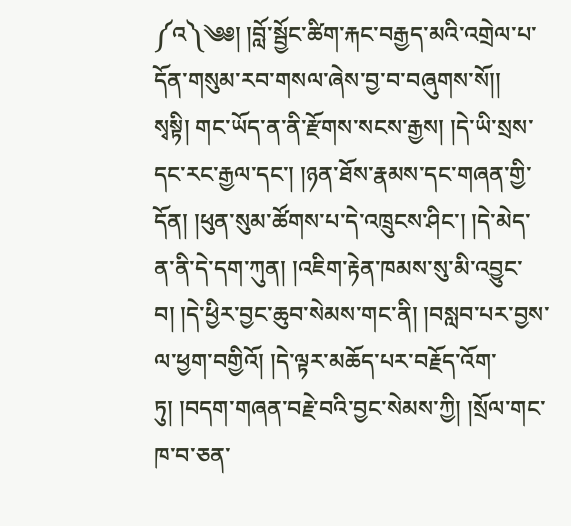༼འ༽༄༅། །བློ་སྦྱོང་ཚིག་རྐང་བརྒྱད་མའི་འགྲེལ་པ་དོན་གསུམ་རབ་གསལ་ཞེས་བྱ་བ་བཞུགས་སོ།།
སྭསྟི། གང་ཡོད་ན་ནི་རྫོགས་སངས་རྒྱས། །དེ་ཡི་སྲས་དང་རང་རྒྱལ་དང་། །ཉན་ཐོས་རྣམས་དང་གཞན་གྱི་དོན། །ཕུན་སུམ་ཚོགས་པ་དེ་འཁྲུངས་ཤིང་། །དེ་མེད་ན་ནི་དེ་དག་ཀུན། །འཇིག་རྟེན་ཁམས་སུ་མི་འབྱུང་བ། །དེ་ཕྱིར་བྱང་ཆུབ་སེམས་གང་ནི། །བསླབ་པར་བྱས་ལ་ཕྱག་བགྱིའོ། །དེ་ལྟར་མཆོད་པར་བརྗོད་འོག་ཏུ། །བདག་གཞན་བརྗེ་བའི་བྱང་སེམས་ཀྱི། །སྲོལ་གང་ཁ་བ་ཅན་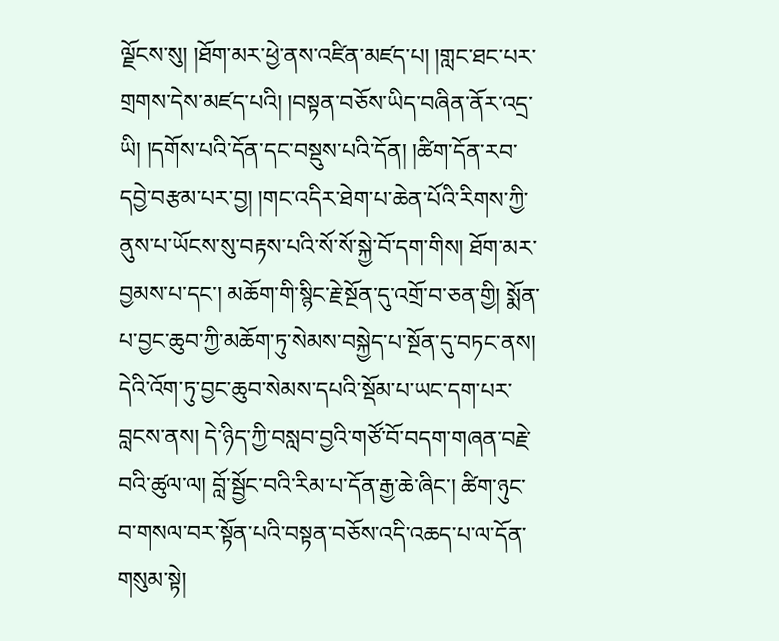ལྗོངས་སུ། །ཐོག་མར་ཕྱེ་ནས་འཛིན་མཛད་པ། །གླང་ཐང་པར་གྲགས་དེས་མཛད་པའི། །བསྟན་བཅོས་ཡིད་བཞིན་ནོར་འདྲ་ཡི། །དགོས་པའི་དོན་དང་བསྡུས་པའི་དོན། །ཚིག་དོན་རབ་དབྱེ་བརྩམ་པར་བྱ། །གང་འདིར་ཐེག་པ་ཆེན་པོའི་རིགས་ཀྱི་ནུས་པ་ཡོངས་སུ་བརྟས་པའི་སོ་སོ་སྐྱེ་བོ་དག་གིས། ཐོག་མར་བྱམས་པ་དང་། མཆོག་གི་སྙིང་རྗེ་སྔོན་དུ་འགྲོ་བ་ཅན་གྱི། སྨོན་པ་བྱང་ཆུབ་ཀྱི་མཆོག་ཏུ་སེམས་བསྐྱེད་པ་སྔོན་དུ་བཏང་ནས། དེའི་འོག་ཏུ་བྱང་ཆུབ་སེམས་དཔའི་སྡོམ་པ་ཡང་དག་པར་བླངས་ནས། དེ་ཉིད་ཀྱི་བསླབ་བྱའི་གཙོ་བོ་བདག་གཞན་བརྗེ་བའི་ཚུལ་ལ། བློ་སྦྱོང་བའི་རིམ་པ་དོན་རྒྱ་ཆེ་ཞིང་། ཚིག་ཉུང་བ་གསལ་བར་སྟོན་པའི་བསྟན་བཅོས་འདི་འཆད་པ་ལ་དོན་གསུམ་སྟེ།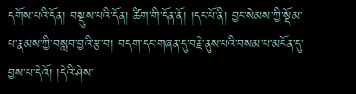དགོས་པའི་དོན། བསྡུས་པའི་དོན། ཚིག་གི་དོན་ནོ། །དང་པོ་ནི། བྱང་སེམས་ཀྱི་སྡོམ་པ་རྣམས་ཀྱི་བསླབ་བྱའི་རྩ་བ། བདག་དང་གཞན་དུ་བརྗེ་ནུས་པའི་བསམ་པ་མངོན་དུ་བྱས་པ་དེའོ། །དེའི་ཤེས་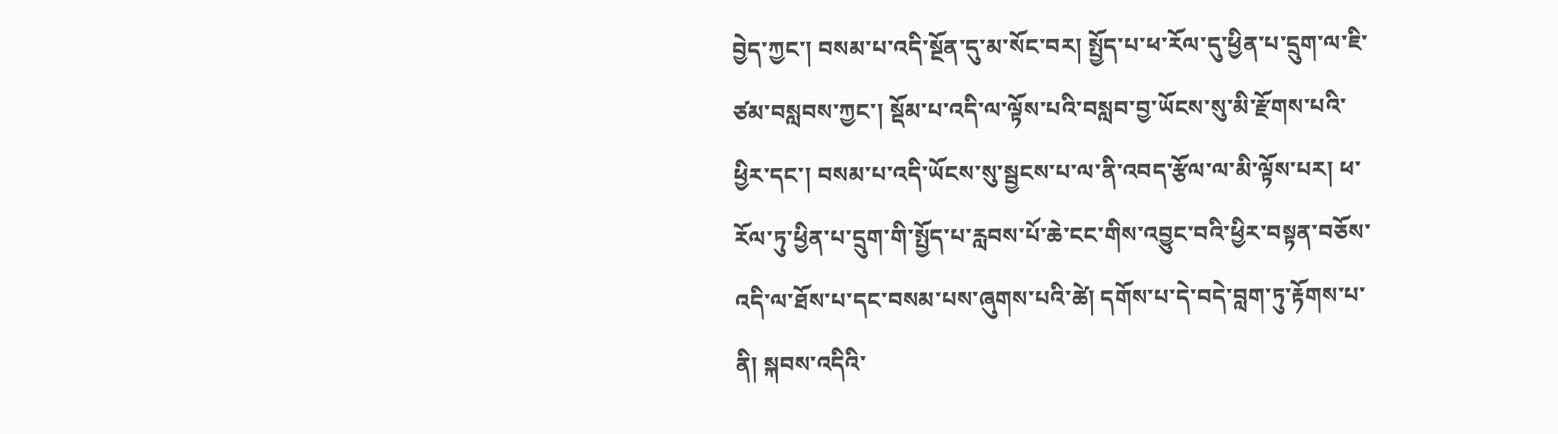བྱེད་ཀྱང་། བསམ་པ་འདི་སྔོན་དུ་མ་སོང་བར། སྤྱོད་པ་ཕ་རོལ་དུ་ཕྱིན་པ་དྲུག་ལ་ཇི་ཙམ་བསླབས་ཀྱང་། སྡོམ་པ་འདི་ལ་ལྟོས་པའི་བསླབ་བྱ་ཡོངས་སུ་མི་རྫོགས་པའི་ཕྱིར་དང་། བསམ་པ་འདི་ཡོངས་སུ་སྦྱངས་པ་ལ་ནི་འབད་རྩོལ་ལ་མི་ལྟོས་པར། ཕ་རོལ་ཏུ་ཕྱིན་པ་དྲུག་གི་སྤྱོད་པ་རླབས་པོ་ཆེ་ངང་གིས་འབྱུང་བའི་ཕྱིར་བསྟན་བཅོས་འདི་ལ་ཐོས་པ་དང་བསམ་པས་ཞུགས་པའི་ཚེ། དགོས་པ་དེ་བདེ་བླག་ཏུ་རྟོགས་པ་ནི། སྐབས་འདིའི་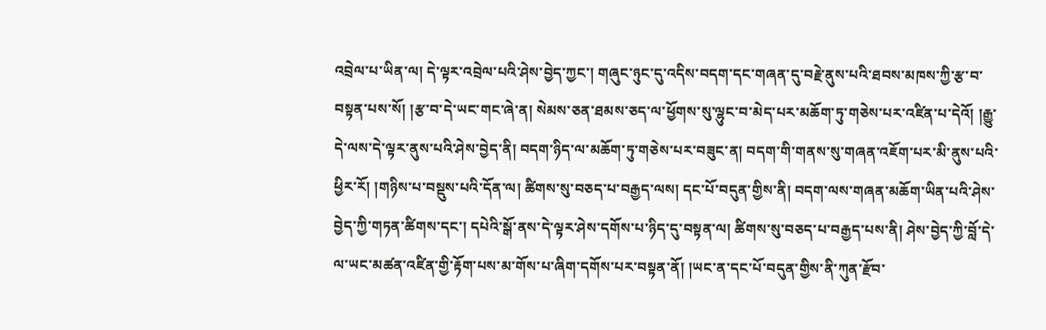འབྲེལ་པ་ཡིན་ལ། དེ་ལྟར་འབྲེལ་པའི་ཤེས་བྱེད་ཀྱང་། གཞུང་ཉུང་དུ་འདིས་བདག་དང་གཞན་དུ་བརྗེ་ནུས་པའི་ཐབས་མཁས་ཀྱི་རྩ་བ་བསྟན་པས་སོ། །རྩ་བ་དེ་ཡང་གང་ཞེ་ན། སེམས་ཅན་ཐམས་ཅད་ལ་ཕྱོགས་སུ་ལྷུང་བ་མེད་པར་མཆོག་ཏུ་གཅེས་པར་འཛིན་པ་དེའོ། །རྒྱུ་དེ་ལས་དེ་ལྟར་ནུས་པའི་ཤེས་བྱེད་ནི། བདག་ཉིད་ལ་མཆོག་ཏུ་གཅེས་པར་བཟུང་ན། བདག་གི་གནས་སུ་གཞན་འཇོག་པར་མི་ནུས་པའི་ཕྱིར་རོ། །གཉིས་པ་བསྡུས་པའི་དོན་ལ། ཚིགས་སུ་བཅད་པ་བརྒྱད་ལས། དང་པོ་བདུན་གྱིས་ནི། བདག་ལས་གཞན་མཆོག་ཡིན་པའི་ཤེས་བྱེད་ཀྱི་གཏན་ཚིགས་དང་། དཔེའི་སྒོ་ནས་དེ་ལྟར་ཤེས་དགོས་པ་ཉིད་དུ་བསྟན་ལ། ཚིགས་སུ་བཅད་པ་བརྒྱད་པས་ནི། ཤེས་བྱེད་ཀྱི་བློ་དེ་ལ་ཡང་མཚན་འཛིན་གྱི་རྟོག་པས་མ་གོས་པ་ཞིག་དགོས་པར་བསྟན་ནོ། །ཡང་ན་དང་པོ་བདུན་གྱིས་ནི་ཀུན་རྫོབ་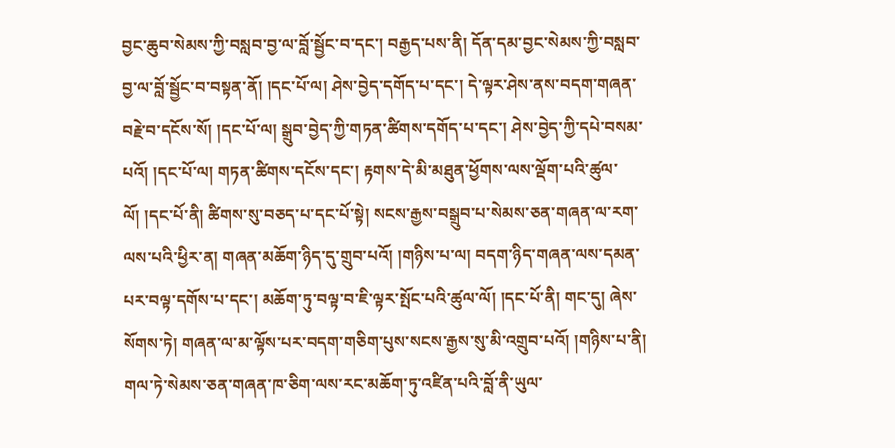བྱང་ཆུབ་སེམས་ཀྱི་བསླབ་བྱ་ལ་བློ་སྦྱོང་བ་དང་། བརྒྱད་པས་ནི། དོན་དམ་བྱང་སེམས་ཀྱི་བསླབ་བྱ་ལ་བློ་སྦྱོང་བ་བསྟན་ནོ། །དང་པོ་ལ། ཤེས་བྱེད་དགོད་པ་དང་། དེ་ལྟར་ཤེས་ནས་བདག་གཞན་བརྗེ་བ་དངོས་སོ། །དང་པོ་ལ། སྒྲུབ་བྱེད་ཀྱི་གཏན་ཚིགས་དགོད་པ་དང་། ཤེས་བྱེད་ཀྱི་དཔེ་བསམ་པའོ། །དང་པོ་ལ། གཏན་ཚིགས་དངོས་དང་། རྟགས་དེ་མི་མཐུན་ཕྱོགས་ལས་ལྡོག་པའི་ཚུལ་ལོ། །དང་པོ་ནི། ཚིགས་སུ་བཅད་པ་དང་པོ་སྟེ། སངས་རྒྱས་བསྒྲུབ་པ་སེམས་ཅན་གཞན་ལ་རག་ལས་པའི་ཕྱིར་ན། གཞན་མཆོག་ཉིད་དུ་གྲུབ་པའོ། །གཉིས་པ་ལ། བདག་ཉིད་གཞན་ལས་དམན་པར་བལྟ་དགོས་པ་དང་། མཆོག་ཏུ་བལྟ་བ་ཇི་ལྟར་སྤོང་པའི་ཚུལ་ལོ། །དང་པོ་ནི། གང་དུ། ཞེས་སོགས་ཏེ། གཞན་ལ་མ་ལྟོས་པར་བདག་གཅིག་པུས་སངས་རྒྱས་སུ་མི་འགྲུབ་པའོ། །གཉིས་པ་ནི། གལ་ཏེ་སེམས་ཅན་གཞན་ཁ་ཅིག་ལས་རང་མཆོག་ཏུ་འཛིན་པའི་བློ་ནི་ཡུལ་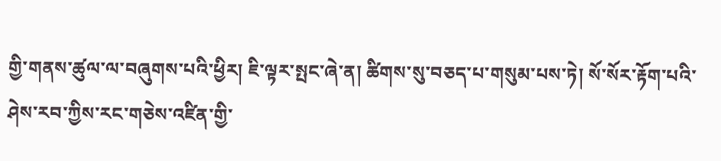གྱི་གནས་ཚུལ་ལ་བཞུགས་པའི་ཕྱིར། ཇི་ལྟར་སྤང་ཞེ་ན། ཚིགས་སུ་བཅད་པ་གསུམ་པས་ཏེ། སོ་སོར་རྟོག་པའི་ཤེས་རབ་ཀྱིས་རང་གཅེས་འཛིན་གྱི་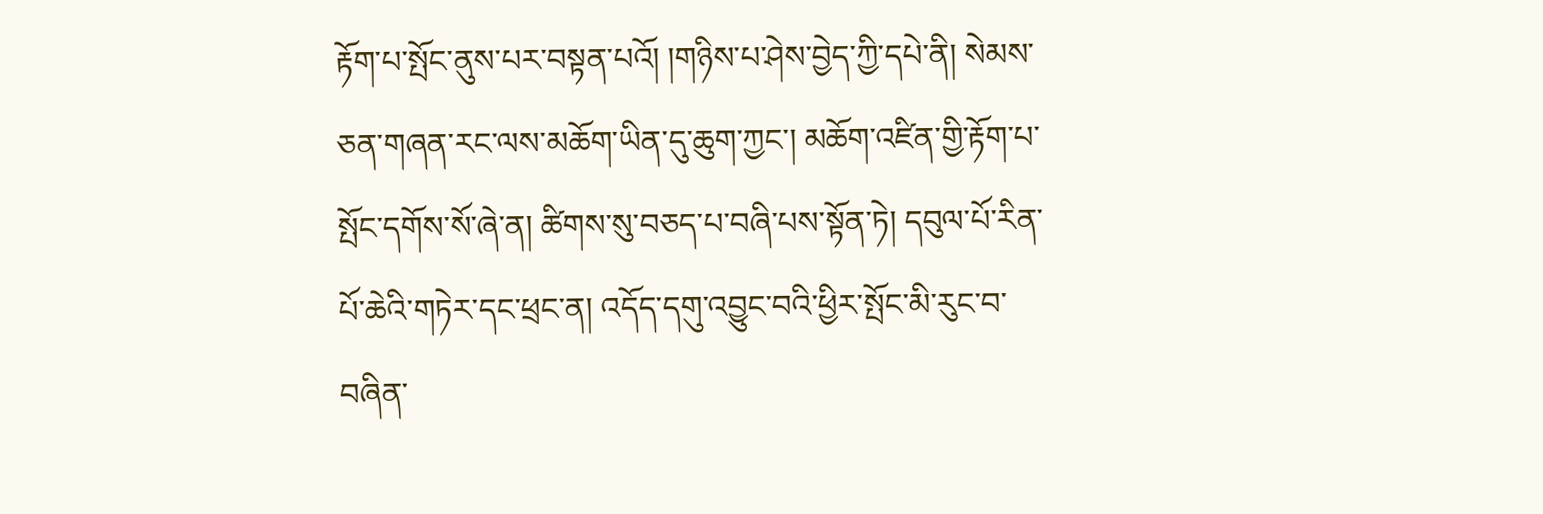རྟོག་པ་སྤོང་ནུས་པར་བསྟན་པའོ། །གཉིས་པ་ཤེས་བྱེད་ཀྱི་དཔེ་ནི། སེམས་ཅན་གཞན་རང་ལས་མཆོག་ཡིན་དུ་ཆུག་ཀྱང་། མཆོག་འཛིན་གྱི་རྟོག་པ་སྤོང་དགོས་སོ་ཞེ་ན། ཚིགས་སུ་བཅད་པ་བཞི་པས་སྟོན་ཏེ། དབུལ་པོ་རིན་པོ་ཆེའི་གཏེར་དང་ཕྲང་ན། འདོད་དགུ་འབྱུང་བའི་ཕྱིར་སྤོང་མི་རུང་བ་བཞིན་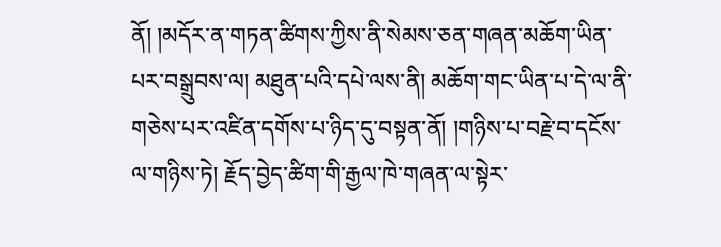ནོ། །མདོར་ན་གཏན་ཚིགས་ཀྱིས་ནི་སེམས་ཅན་གཞན་མཆོག་ཡིན་པར་བསྒྲུབས་ལ། མཐུན་པའི་དཔེ་ལས་ནི། མཆོག་གང་ཡིན་པ་དེ་ལ་ནི་གཅེས་པར་འཛིན་དགོས་པ་ཉིད་དུ་བསྟན་ནོ། །གཉིས་པ་བརྗེ་བ་དངོས་ལ་གཉིས་ཏེ། རྗོད་བྱེད་ཚིག་གི་རྒྱལ་ཁེ་གཞན་ལ་སྟེར་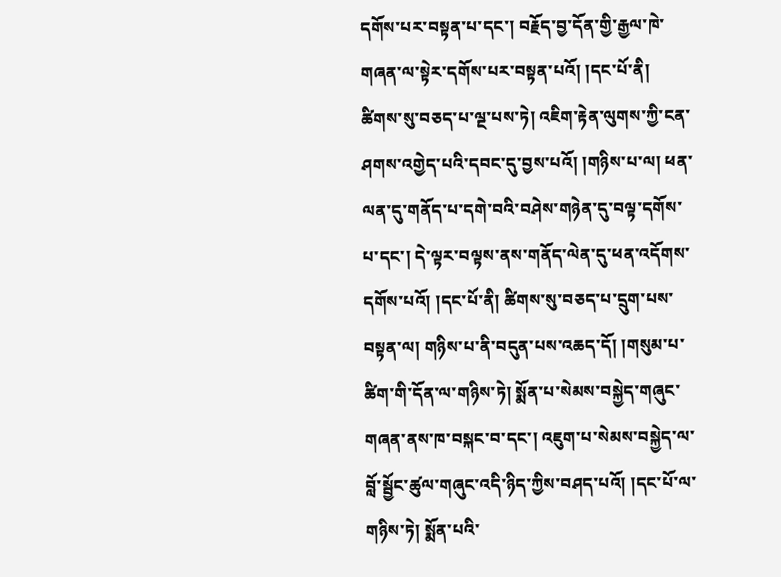དགོས་པར་བསྟན་པ་དང་། བརྗོད་བྱ་དོན་གྱི་རྒྱལ་ཁེ་གཞན་ལ་སྟེར་དགོས་པར་བསྟན་པའོ། །དང་པོ་ནི། ཚིགས་སུ་བཅད་པ་ལྔ་པས་ཏེ། འཇིག་རྟེན་ལུགས་ཀྱི་ངན་ཤགས་འགྱེད་པའི་དབང་དུ་བྱས་པའོ། །གཉིས་པ་ལ། ཕན་ལན་དུ་གནོད་པ་དགེ་བའི་བཤེས་གཉེན་དུ་བལྟ་དགོས་པ་དང་། དེ་ལྟར་བལྟས་ནས་གནོད་ལེན་དུ་ཕན་འདོགས་དགོས་པའོ། །དང་པོ་ནི། ཚིགས་སུ་བཅད་པ་དྲུག་པས་བསྟན་ལ། གཉིས་པ་ནི་བདུན་པས་འཆད་དོ། །གསུམ་པ་ཚིག་གི་དོན་ལ་གཉིས་ཏེ། སྨོན་པ་སེམས་བསྐྱེད་གཞུང་གཞན་ནས་ཁ་བསྐང་བ་དང་། འཇུག་པ་སེམས་བསྐྱེད་ལ་བློ་སྦྱོང་ཚུལ་གཞུང་འདི་ཉིད་ཀྱིས་བཤད་པའོ། །དང་པོ་ལ་གཉིས་ཏེ། སྨོན་པའི་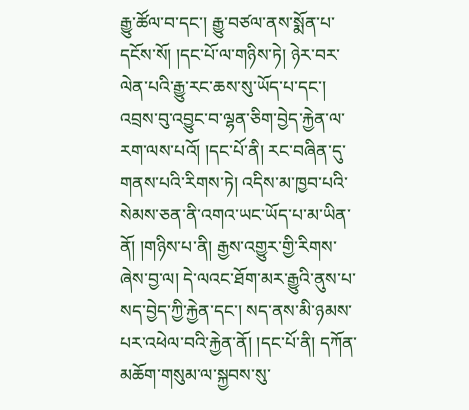རྒྱུ་ཚོལ་བ་དང་། རྒྱུ་བཙལ་ནས་སྨོན་པ་དངོས་སོ། །དང་པོ་ལ་གཉིས་ཏེ། ཉེར་བར་ལེན་པའི་རྒྱུ་རང་ཆས་སུ་ཡོད་པ་དང་། འབྲས་བུ་འབྱུང་བ་ལྷན་ཅིག་བྱེད་རྐྱེན་ལ་རག་ལས་པའོ། །དང་པོ་ནི། རང་བཞིན་དུ་གནས་པའི་རིགས་ཏེ། འདིས་མ་ཁྱབ་པའི་སེམས་ཅན་ནི་འགའ་ཡང་ཡོད་པ་མ་ཡིན་ནོ། །གཉིས་པ་ནི། རྒྱས་འགྱུར་གྱི་རིགས་ཞེས་བྱ་ལ། དེ་ལའང་ཐོག་མར་རྒྱུའི་ནུས་པ་སད་བྱེད་ཀྱི་རྐྱེན་དང་། སད་ནས་མི་ཉམས་པར་འཕེལ་བའི་རྐྱེན་ནོ། །དང་པོ་ནི། དཀོན་མཆོག་གསུམ་ལ་སྐྱབས་སུ་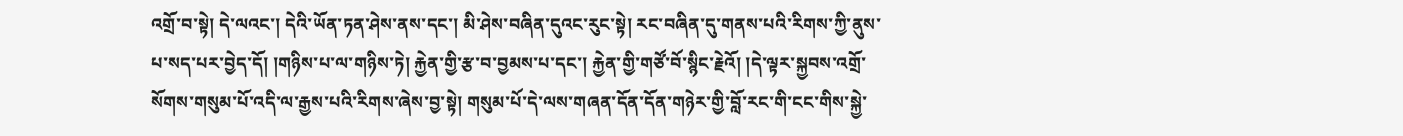འགྲོ་བ་སྟེ། དེ་ལའང་། དེའི་ཡོན་ཏན་ཤེས་ནས་དང་། མི་ཤེས་བཞིན་དུའང་རུང་སྟེ། རང་བཞིན་དུ་གནས་པའི་རིགས་ཀྱི་ནུས་པ་སད་པར་བྱེད་དོ། །གཉིས་པ་ལ་གཉིས་ཏེ། རྐྱེན་གྱི་རྩ་བ་བྱམས་པ་དང་། རྐྱེན་གྱི་གཙོ་བོ་སྙིང་རྗེའོ། །དེ་ལྟར་སྐྱབས་འགྲོ་སོགས་གསུམ་པོ་འདི་ལ་རྒྱས་པའི་རིགས་ཞེས་བྱ་སྟེ། གསུམ་པོ་དེ་ལས་གཞན་དོན་དོན་གཉེར་གྱི་བློ་རང་གི་ངང་གིས་སྐྱེ་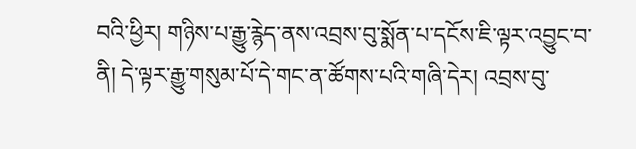བའི་ཕྱིར། གཉིས་པ་རྒྱུ་རྙེད་ནས་འབྲས་བུ་སྨོན་པ་དངོས་ཇི་ལྟར་འབྱུང་བ་ནི། དེ་ལྟར་རྒྱུ་གསུམ་པོ་དེ་གང་ན་ཚོགས་པའི་གཞི་དེར། འབྲས་བུ་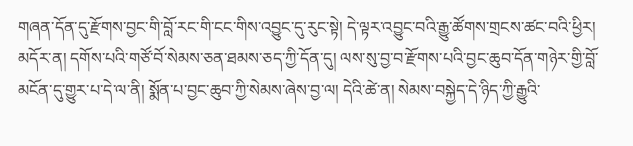གཞན་དོན་དུ་རྫོགས་བྱང་གི་བློ་རང་གི་ངང་གིས་འབྱུང་དུ་རུང་སྟེ། དེ་ལྟར་འབྱུང་བའི་རྒྱུ་ཚོགས་གྲངས་ཚང་བའི་ཕྱིར། མདོར་ན། དགོས་པའི་གཙོ་བོ་སེམས་ཅན་ཐམས་ཅད་ཀྱི་དོན་དུ། ལས་སུ་བྱ་བ་རྫོགས་པའི་བྱང་ཆུབ་དོན་གཉེར་གྱི་བློ་མངོན་དུ་གྱུར་པ་དེ་ལ་ནི། སྨོན་པ་བྱང་ཆུབ་ཀྱི་སེམས་ཞེས་བྱ་ལ། དེའི་ཚེ་ན། སེམས་བསྐྱེད་དེ་ཉིད་ཀྱི་རྒྱུའི་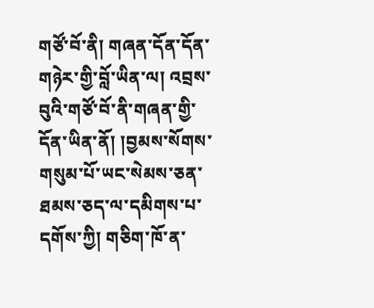གཙོ་བོ་ནི། གཞན་དོན་དོན་གཉེར་གྱི་བློ་ཡིན་ལ། འབྲས་བུའི་གཙོ་བོ་ནི་གཞན་གྱི་དོན་ཡིན་ནོ། །བྱམས་སོགས་གསུམ་པོ་ཡང་སེམས་ཅན་ཐམས་ཅད་ལ་དམིགས་པ་དགོས་ཀྱི། གཅིག་ཁོ་ན་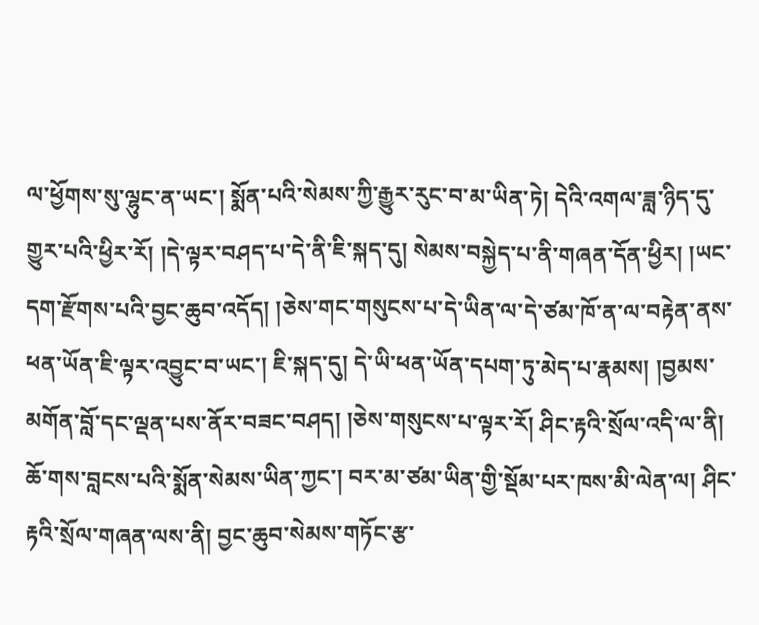ལ་ཕྱོགས་སུ་ལྷུང་ན་ཡང་། སྨོན་པའི་སེམས་ཀྱི་རྒྱུར་རུང་བ་མ་ཡིན་ཏེ། དེའི་འགལ་ཟླ་ཉིད་དུ་གྱུར་པའི་ཕྱིར་རོ། །དེ་ལྟར་བཤད་པ་དེ་ནི་ཇི་སྐད་དུ། སེམས་བསྐྱེད་པ་ནི་གཞན་དོན་ཕྱིར། །ཡང་དག་རྫོགས་པའི་བྱང་ཆུབ་འདོད། །ཅེས་གང་གསུངས་པ་དེ་ཡིན་ལ་དེ་ཙམ་ཁོ་ན་ལ་བརྟེན་ནས་ཕན་ཡོན་ཇི་ལྟར་འབྱུང་བ་ཡང་། ཇི་སྐད་དུ། དེ་ཡི་ཕན་ཡོན་དཔག་ཏུ་མེད་པ་རྣམས། །བྱམས་མགོན་བློ་དང་ལྡན་པས་ནོར་བཟང་བཤད། །ཅེས་གསུངས་པ་ལྟར་རོ། ཤིང་རྟའི་སྲོལ་འདི་ལ་ནི། ཆོ་གས་བླངས་པའི་སྨོན་སེམས་ཡིན་ཀྱང་། བར་མ་ཙམ་ཡིན་གྱི་སྡོམ་པར་ཁས་མི་ལེན་ལ། ཤིང་རྟའི་སྲོལ་གཞན་ལས་ནི། བྱང་ཆུབ་སེམས་གཏོང་རྩ་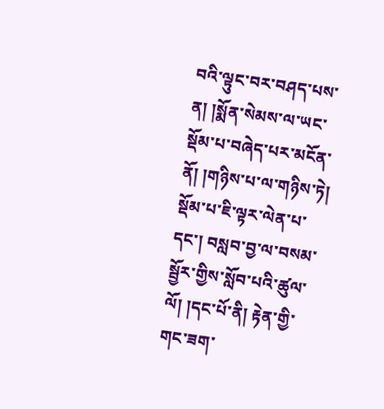བའི་ལྟུང་བར་བཤད་པས་ན། །སྨོན་སེམས་ལ་ཡང་སྡོམ་པ་བཞེད་པར་མངོན་ནོ། །གཉིས་པ་ལ་གཉིས་ཏེ། སྡོམ་པ་ཇི་ལྟར་ལེན་པ་དང་། བསླབ་བྱ་ལ་བསམ་སྦྱོར་གྱིས་སློབ་པའི་ཚུལ་ལོ། །དང་པོ་ནི། རྟེན་གྱི་གང་ཟག་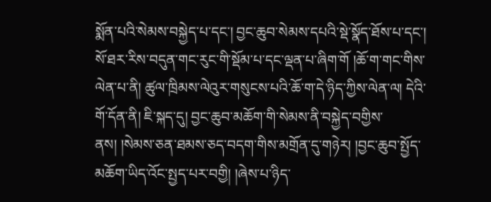སྨོན་པའི་སེམས་བསྐྱེད་པ་དང་། བྱང་ཆུབ་སེམས་དཔའི་སྡེ་སྣོད་ཐོས་པ་དང་། སོ་ཐར་རིས་བདུན་གང་རུང་གི་སྡོམ་པ་དང་ལྡན་པ་ཞིག་གོ །ཆོ་ག་གང་གིས་ལེན་པ་ནི། ཚུལ་ཁྲིམས་ལེའུར་གསུངས་པའི་ཆོ་ག་དེ་ཉིད་ཀྱིས་ལེན་ལ། དེའི་གོ་དོན་ནི། ཇི་སྐད་དུ། བྱང་ཆུབ་མཆོག་གི་སེམས་ནི་བསྐྱེད་བགྱིས་ནས། །སེམས་ཅན་ཐམས་ཅད་བདག་གིས་མགྲོན་དུ་གཉེར། །བྱང་ཆུབ་སྤྱོད་མཆོག་ཡིད་འོང་སྤྱད་པར་བགྱི། །ཞེས་པ་ཉིད་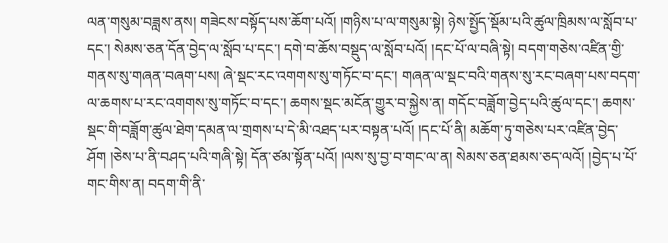ལན་གསུམ་བཟླས་ནས། གཟེངས་བསྟོད་པས་ཆོག་པའོ། །གཉིས་པ་ལ་གསུམ་སྟེ། ཉེས་སྤྱོད་སྡོམ་པའི་ཚུལ་ཁྲིམས་ལ་སློབ་པ་དང་། སེམས་ཅན་དོན་བྱེད་ལ་སློབ་པ་དང་། དགེ་བ་ཆོས་བསྡུད་ལ་སློབ་པའོ། །དང་པོ་ལ་བཞི་སྟེ། བདག་གཅེས་འཛིན་གྱི་གནས་སུ་གཞན་བཞག་པས། ཞེ་སྡང་རང་འགགས་སུ་གཏོང་བ་དང་། གཞན་ལ་སྡང་བའི་གནས་སུ་རང་བཞག་པས་བདག་ལ་ཆགས་པ་རང་འགགས་སུ་གཏོང་བ་དང་། ཆགས་སྡང་མངོན་གྱུར་བ་སྐྱེས་ན། གདོང་བཟློག་བྱེད་པའི་ཚུལ་དང་། ཆགས་སྡང་གི་བཟློག་ཚུལ་ཐེག་དམན་ལ་གྲགས་པ་དེ་མི་འཐད་པར་བསྟན་པའོ། །དང་པོ་ནི། མཆོག་ཏུ་གཅེས་པར་འཛིན་བྱེད་ཤོག །ཅེས་པ་ནི་བཤད་པའི་གཞི་སྟེ། དོན་ཙམ་སྟོན་པའོ། །ལས་སུ་བྱ་བ་གང་ལ་ན། སེམས་ཅན་ཐམས་ཅད་ལའོ། །བྱེད་པ་པོ་གང་གིས་ན། བདག་གི་ནི་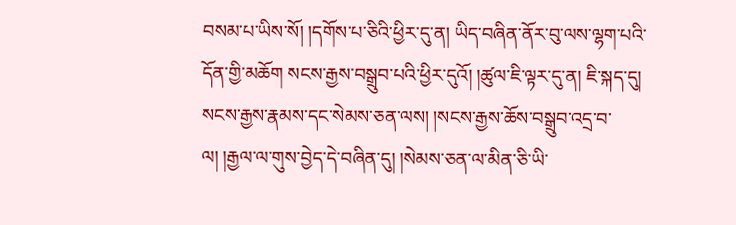བསམ་པ་ཡིས་སོ། །དགོས་པ་ཅིའི་ཕྱིར་དུ་ན། ཡིད་བཞིན་ནོར་བུ་ལས་ལྷག་པའི་དོན་གྱི་མཆོག སངས་རྒྱས་བསྒྲུབ་པའི་ཕྱིར་དུའོ། །ཚུལ་ཇི་ལྟར་དུ་ན། ཇི་སྐད་དུ། སངས་རྒྱས་རྣམས་དང་སེམས་ཅན་ལས། །སངས་རྒྱས་ཆོས་བསྒྲུབ་འདྲ་བ་ལ། །རྒྱལ་ལ་གུས་བྱེད་དེ་བཞིན་དུ། །སེམས་ཅན་ལ་མིན་ཅི་ཡི་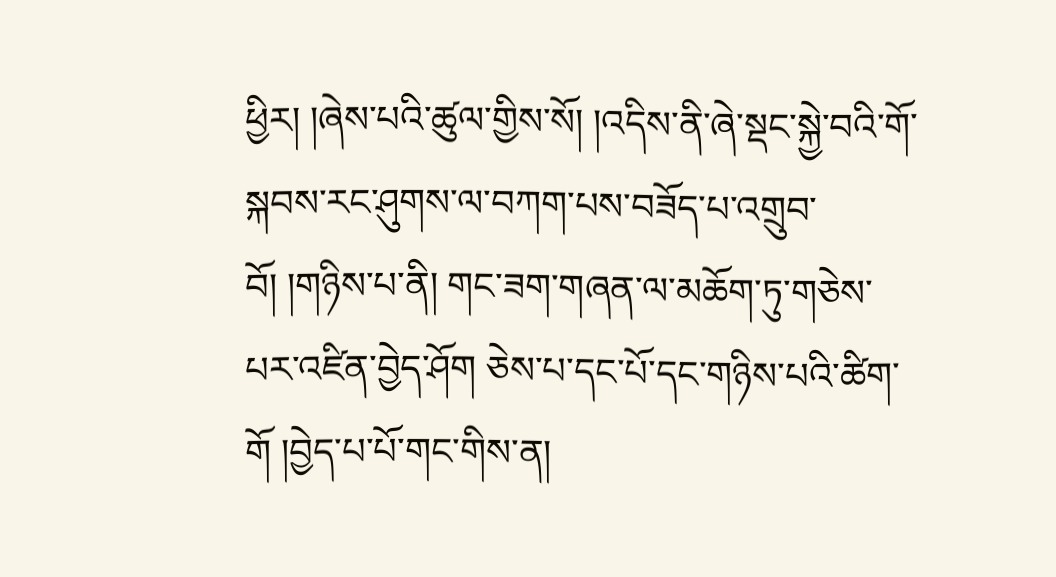ཕྱིར། །ཞེས་པའི་ཚུལ་གྱིས་སོ། །འདིས་ནི་ཞེ་སྡང་སྐྱེ་བའི་གོ་སྐབས་རང་ཤུགས་ལ་བཀག་པས་བཟོད་པ་འགྲུབ་བོ། །གཉིས་པ་ནི། གང་ཟག་གཞན་ལ་མཆོག་ཏུ་གཅེས་པར་འཛིན་བྱེད་ཤོག ཅེས་པ་དང་པོ་དང་གཉིས་པའི་ཚིག་གོ །བྱེད་པ་པོ་གང་གིས་ན།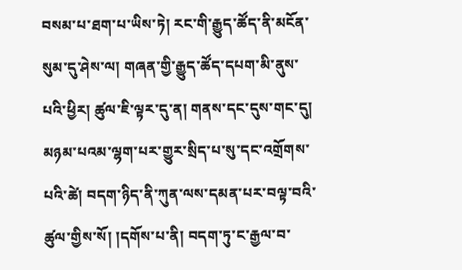བསམ་པ་ཐག་པ་ཡིས་ཏེ། རང་གི་རྒྱུད་ཚོད་ནི་མངོན་སུམ་དུ་ཤེས་ལ། གཞན་གྱི་རྒྱུད་ཚོད་དཔག་མི་ནུས་པའི་ཕྱིར། ཚུལ་ཇི་ལྟར་དུ་ན། གནས་དང་དུས་གང་དུ། མཉམ་པའམ་ལྷག་པར་གྱུར་སྲིད་པ་སུ་དང་འགྲོགས་པའི་ཚེ། བདག་ཉིད་ནི་ཀུན་ལས་དམན་པར་བལྟ་བའི་ཚུལ་གྱིས་སོ། །དགོས་པ་ནི། བདག་ཏུ་ང་རྒྱལ་བ་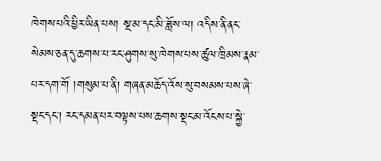ཁེགས་པའི་ཕྱིར་ཡིན་པས། སྔ་མ་དང་མི་ཟློས་ལ། འདིས་ནི་ནང་སེམས་ཅན་དུ་ཆགས་པ་རང་ཤུགས་སུ་ཁེགས་པས་ཚུལ་ཁྲིམས་རྣམ་པར་དག་གོ །གསུམ་པ་ནི། གཞན་མཆོད་འོས་སུ་བསམས་པས་ཞེ་སྡང་དང་། རང་དམན་པར་བལྟས་པས་ཆགས་སྡང་མ་འོངས་པ་སྐྱེ་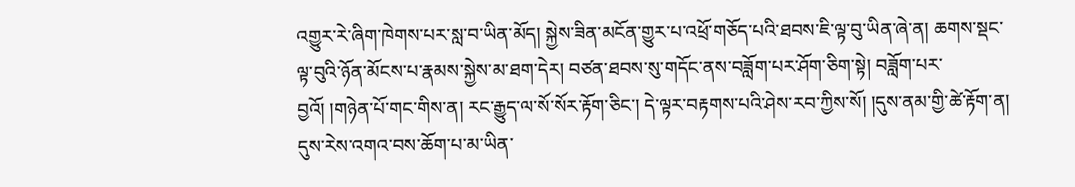འགྱུར་རེ་ཞིག་ཁེགས་པར་སླ་བ་ཡིན་མོད། སྐྱེས་ཟིན་མངོན་གྱུར་པ་འཕྲོ་གཅོད་པའི་ཐབས་ཇི་ལྟ་བུ་ཡིན་ཞེ་ན། ཆགས་སྡང་ལྟ་བུའི་ཉོན་མོངས་པ་རྣམས་སྐྱེས་མ་ཐག་དེར། བཙན་ཐབས་སུ་གདོང་ནས་བཟློག་པར་ཤོག་ཅིག་སྟེ། བཟློག་པར་བྱའོ། །གཉེན་པོ་གང་གིས་ན། རང་རྒྱུད་ལ་སོ་སོར་རྟོག་ཅིང་། དེ་ལྟར་བརྟགས་པའི་ཤེས་རབ་ཀྱིས་སོ། །དུས་ནམ་གྱི་ཚེ་རྟོག་ན། དུས་རེས་འགའ་བས་ཆོག་པ་མ་ཡིན་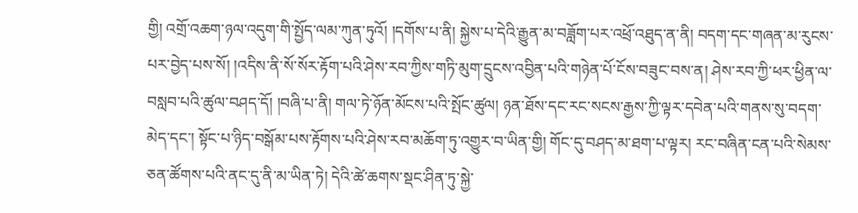གྱི། འགྲོ་འཆག་ཉལ་འདུག་གི་སྤྱོད་ལམ་ཀུན་ཏུའོ། །དགོས་པ་ནི། སྐྱེས་པ་དེའི་རྒྱུན་མ་བཟློག་པར་འཕྲོ་འཐུད་ན་ནི། བདག་དང་གཞན་མ་རུངས་པར་བྱེད་པས་སོ། །འདིས་ནི་སོ་སོར་རྟོག་པའི་ཤེས་རབ་ཀྱིས་གཏི་མུག་དྲུངས་འབྱིན་པའི་གཉེན་པོ་ངོས་བཟུང་བས་ན། ཤེས་རབ་ཀྱི་ཕར་ཕྱིན་ལ་བསླབ་པའི་ཚུལ་བཤད་དོ། །བཞི་པ་ནི། གལ་ཏེ་ཉོན་མོངས་པའི་སྤོང་ཚུལ། ཉན་ཐོས་དང་རང་སངས་རྒྱས་ཀྱི་ལྟར་དབེན་པའི་གནས་སུ་བདག་མེད་དང་། སྟོང་པ་ཉིད་བསྒོམ་པས་རྟོགས་པའི་ཤེས་རབ་མཆོག་ཏུ་འགྱུར་བ་ཡིན་གྱི། གོང་དུ་བཤད་མ་ཐག་པ་ལྟར། རང་བཞིན་ངན་པའི་སེམས་ཅན་ཚོགས་པའི་ནང་དུ་ནི་མ་ཡིན་ཏེ། དེའི་ཚེ་ཆགས་སྡང་ཤིན་ཏུ་སྐྱེ་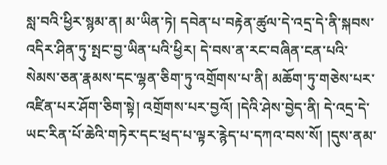སླ་བའི་ཕྱིར་སྙམ་ན། མ་ཡིན་ཏེ། དབེན་པ་བརྟེན་ཚུལ་དེ་འདྲ་དེ་ནི་སྐབས་འདིར་ཤིན་ཏུ་སྤང་བྱ་ཡིན་པའི་ཕྱིར། དེ་བས་ན་རང་བཞིན་ངན་པའི་སེམས་ཅན་རྣམས་དང་ལྷན་ཅིག་ཏུ་འགྲོགས་པ་ནི། མཆོག་ཏུ་གཅེས་པར་འཛིན་པར་ཤོག་ཅིག་སྟེ། འགྲོགས་པར་བྱའོ། །དེའི་ཤེས་བྱེད་ནི། དེ་འདྲ་དེ་ཡང་རིན་པོ་ཆེའི་གཏེར་དང་ཕྲད་པ་ལྟར་རྙེད་པ་དཀའ་བས་སོ། །དུས་ནམ་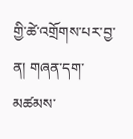གྱི་ཚེ་འགྲོགས་པར་བྱ་ན། གཞན་དག་མཚམས་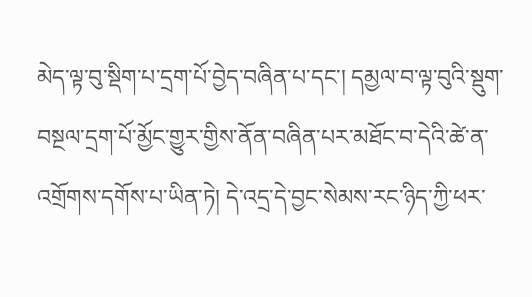མེད་ལྟ་བུ་སྡིག་པ་དྲག་པོ་བྱེད་བཞིན་པ་དང་། དམྱལ་བ་ལྟ་བུའི་སྡུག་བསྔལ་དྲག་པོ་མྱོང་གྱུར་གྱིས་ནོན་བཞིན་པར་མཐོང་བ་དེའི་ཚེ་ན་འགྲོགས་དགོས་པ་ཡིན་ཏེ། དེ་འདྲ་དེ་བྱང་སེམས་རང་ཉིད་ཀྱི་ཕར་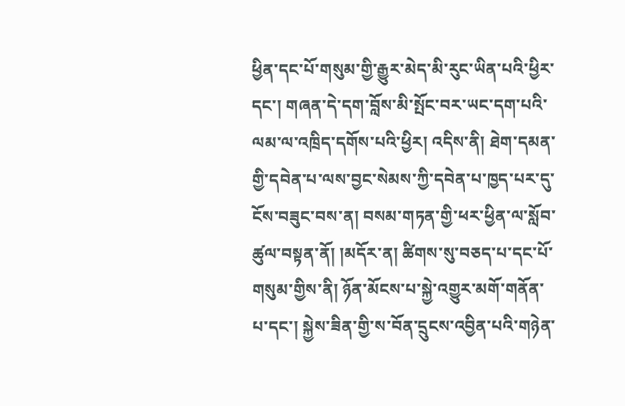ཕྱིན་དང་པོ་གསུམ་གྱི་རྒྱུར་མེད་མི་རུང་ཡིན་པའི་ཕྱིར་དང་། གཞན་དེ་དག་བློས་མི་སྤོང་བར་ཡང་དག་པའི་ལམ་ལ་འཁྲིད་དགོས་པའི་ཕྱིར། འདིས་ནི། ཐེག་དམན་གྱི་དབེན་པ་ལས་བྱང་སེམས་ཀྱི་དབེན་པ་ཁྱད་པར་དུ་ངོས་བཟུང་བས་ན། བསམ་གཏན་གྱི་ཕར་ཕྱིན་ལ་སློབ་ཚུལ་བསྟན་ནོ། །མདོར་ན། ཚིགས་སུ་བཅད་པ་དང་པོ་གསུམ་གྱིས་ནི། ཉོན་མོངས་པ་སྐྱེ་འགྱུར་མགོ་གནོན་པ་དང་། སྐྱེས་ཟིན་གྱི་ས་བོན་དྲུངས་འབྱིན་པའི་གཉེན་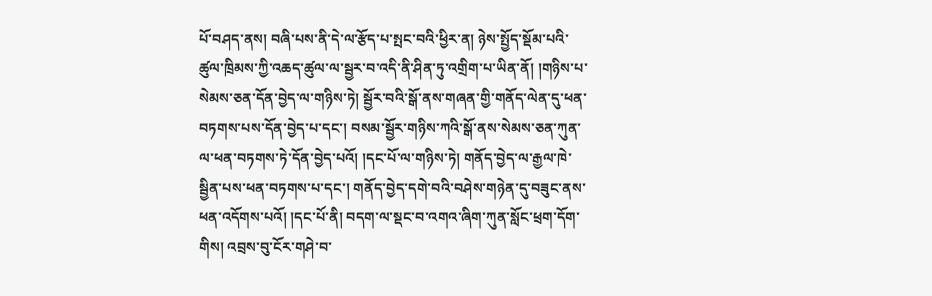པོ་བཤད་ནས། བཞི་པས་ནི་དེ་ལ་རྩོད་པ་སྤང་བའི་ཕྱིར་ན། ཉེས་སྤྱོད་སྡོམ་པའི་ཚུལ་ཁྲིམས་ཀྱི་འཆད་ཚུལ་ལ་སྦྱར་བ་འདི་ནི་ཤིན་ཏུ་འགྲིག་པ་ཡིན་ནོ། །གཉིས་པ་སེམས་ཅན་དོན་བྱེད་ལ་གཉིས་ཏེ། སྦྱོར་བའི་སྒོ་ནས་གཞན་གྱི་གནོད་ལེན་དུ་ཕན་བཏགས་པས་དོན་བྱེད་པ་དང་། བསམ་སྦྱོར་གཉིས་ཀའི་སྒོ་ནས་སེམས་ཅན་ཀུན་ལ་ཕན་བཏགས་ཏེ་དོན་བྱེད་པའོ། །དང་པོ་ལ་གཉིས་ཏེ། གནོད་བྱེད་ལ་རྒྱལ་ཁེ་སྦྱིན་པས་ཕན་བཏགས་པ་དང་། གནོད་བྱེད་དགེ་བའི་བཤེས་གཉེན་དུ་བཟུང་ནས་ཕན་འདོགས་པའོ། །དང་པོ་ནི། བདག་ལ་སྡང་བ་འགའ་ཞིག་ཀུན་སློང་ཕྲག་དོག་གིས། འབྲས་བུ་ངོར་གཤེ་བ་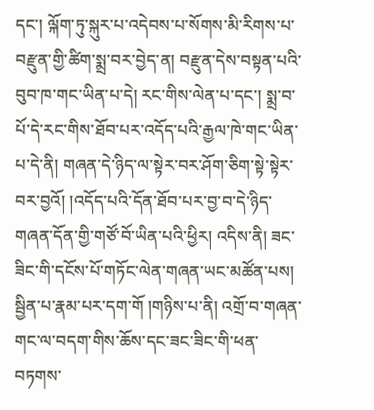དང་། ལྐོག་ཏུ་སྐུར་པ་འདེབས་པ་སོགས་མི་རིགས་པ་བརྫུན་གྱི་ཚིག་སྨྲ་བར་བྱེད་ན། བརྫུན་དེས་བསྟན་པའི་བུབ་ཁ་གང་ཡིན་པ་དེ། རང་གིས་ལེན་པ་དང་། སྨྲ་བ་པོ་དེ་རང་གིས་ཐོབ་པར་འདོད་པའི་རྒྱལ་ཁེ་གང་ཡིན་པ་དེ་ནི། གཞན་དེ་ཉིད་ལ་སྟེར་བར་ཤོག་ཅིག་སྟེ་སྟེར་བར་བྱའོ། །འདོད་པའི་དོན་ཐོབ་པར་བྱ་བ་དེ་ཉིད་གཞན་དོན་གྱི་གཙོ་བོ་ཡིན་པའི་ཕྱིར། འདིས་ནི། ཟང་ཟིང་གི་དངོས་པོ་གཏོང་ལེན་གཞན་ཡང་མཚོན་པས། སྦྱིན་པ་རྣམ་པར་དག་གོ །གཉིས་པ་ནི། འགྲོ་བ་གཞན་གང་ལ་བདག་གིས་ཆོས་དང་ཟང་ཟིང་གི་ཕན་བཏགས་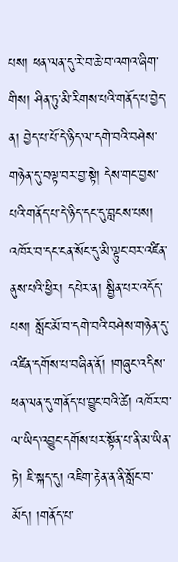པས། ཕན་ལན་དུ་རེ་བ་ཆེ་བ་འགའ་ཞིག་གིས། ཤིན་ཏུ་མི་རིགས་པའི་གནོད་པ་བྱེད་ན། བྱེད་པ་པོ་དེ་ཉིད་ལ་དགེ་བའི་བཤེས་གཉེན་དུ་བལྟ་བར་བྱ་སྟེ། དེས་གང་བྱས་པའི་གནོད་པ་དེ་ཉིད་དང་དུ་བླངས་པས། འཁོར་བ་དང་ངན་སོང་དུ་མི་ལྟུང་བར་འཛིན་ནུས་པའི་ཕྱིར། དཔེར་ན། སྦྱིན་པར་འདོད་པས། སློང་མོ་བ་དགེ་བའི་བཤེས་གཉེན་དུ་འཛིན་དགོས་པ་བཞིན་ནོ། །གཞུང་འདིས་ཕན་ལན་དུ་གནོད་པ་བྱུང་བའི་ཚེ། འཁོར་བ་ལ་ཡིད་འབྱུང་དགོས་པར་སྟོན་པ་ནི་མ་ཡིན་ཏེ། ཇི་སྐད་དུ། འཇིག་རྟེན་ན་ནི་སློང་བ་མོད། །གནོད་པ་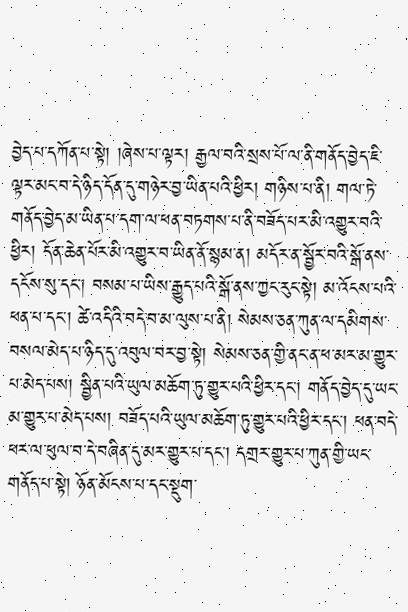བྱེད་པ་དཀོན་པ་སྟེ། །ཞེས་པ་ལྟར། རྒྱལ་བའི་སྲས་པོ་ལ་ནི་གནོད་བྱེད་ཇི་ལྟར་མང་བ་དེ་ཉིད་དོན་དུ་གཉེར་བྱ་ཡིན་པའི་ཕྱིར། གཉིས་པ་ནི། གལ་ཏེ་གནོད་བྱེད་མ་ཡིན་པ་དག་ལ་ཕན་བཏགས་པ་ནི་བཟོད་པར་མི་འགྱུར་བའི་ཕྱིར། དོན་ཆེན་པོར་མི་འགྱུར་བ་ཡིན་ནོ་སྙམ་ན། མདོར་ན་སྦྱོར་བའི་སྒོ་ནས་དངོས་སུ་དང་། བསམ་པ་ཡིས་རྒྱུད་པའི་སྒོ་ནས་ཀྱང་རུང་སྟེ། མ་འོངས་པའི་ཕན་པ་དང་། ཚེ་འདིའི་བདེ་བ་མ་ལུས་པ་ནི། སེམས་ཅན་ཀུན་ལ་དམིགས་བསལ་མེད་པ་ཉིད་དུ་འབུལ་བར་བྱ་སྟེ། སེམས་ཅན་གྱི་ནང་ན་ཕ་མར་མ་གྱུར་པ་མེད་པས། སྦྱིན་པའི་ཡུལ་མཆོག་ཏུ་གྱུར་པའི་ཕྱིར་དང་། གནོད་བྱེད་དུ་ཡང་མ་གྱུར་པ་མེད་པས། བཟོད་པའི་ཡུལ་མཆོག་ཏུ་གྱུར་པའི་ཕྱིར་དང་། ཕན་བདེ་ཕར་ལ་ཕུལ་བ་དེ་བཞིན་དུ་མར་གྱུར་པ་དང་། དགྲར་གྱུར་པ་ཀུན་གྱི་ཡང་གནོད་པ་སྟེ། ཉོན་མོངས་པ་དང་སྡུག་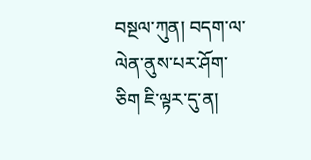བསྔལ་ཀུན། བདག་ལ་ལེན་ནུས་པར་ཤོག་ཅིག ཇི་ལྟར་དུ་ན།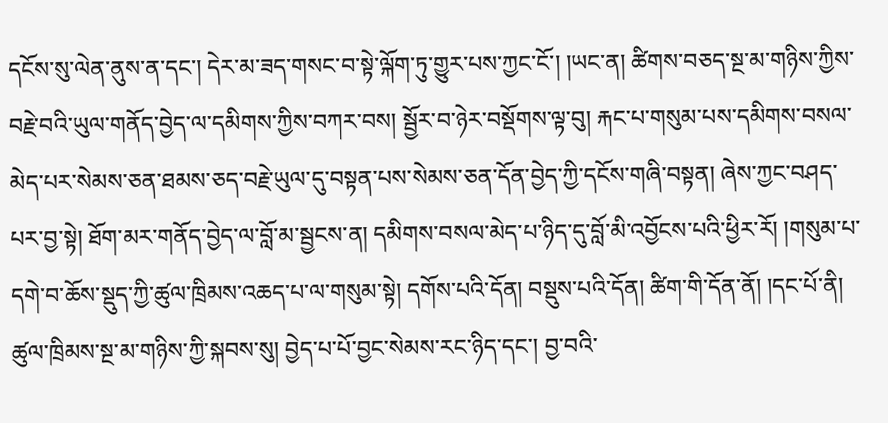དངོས་སུ་ལེན་ནུས་ན་དང་། དེར་མ་ཟད་གསང་བ་སྟེ་ལྐོག་ཏུ་གྱུར་པས་ཀྱང་ངོ་། །ཡང་ན། ཚིགས་བཅད་སྔ་མ་གཉིས་ཀྱིས་བརྗེ་བའི་ཡུལ་གནོད་བྱེད་ལ་དམིགས་ཀྱིས་བཀར་བས། སྦྱོར་བ་ཉེར་བསྡོགས་ལྟ་བུ། རྐང་པ་གསུམ་པས་དམིགས་བསལ་མེད་པར་སེམས་ཅན་ཐམས་ཅད་བརྗེ་ཡུལ་དུ་བསྟན་པས་སེམས་ཅན་དོན་བྱེད་ཀྱི་དངོས་གཞི་བསྟན། ཞེས་ཀྱང་བཤད་པར་བྱ་སྟེ། ཐོག་མར་གནོད་བྱེད་ལ་བློ་མ་སྦྱངས་ན། དམིགས་བསལ་མེད་པ་ཉིད་དུ་བློ་མི་འབྱོངས་པའི་ཕྱིར་རོ། །གསུམ་པ་དགེ་བ་ཆོས་སྡུད་ཀྱི་ཚུལ་ཁྲིམས་འཆད་པ་ལ་གསུམ་སྟེ། དགོས་པའི་དོན། བསྡུས་པའི་དོན། ཚིག་གི་དོན་ནོ། །དང་པོ་ནི། ཚུལ་ཁྲིམས་སྔ་མ་གཉིས་ཀྱི་སྐབས་སུ། བྱེད་པ་པོ་བྱང་སེམས་རང་ཉིད་དང་། བྱ་བའི་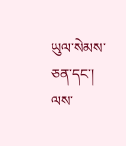ཡུལ་སེམས་ཅན་དང་། ལས་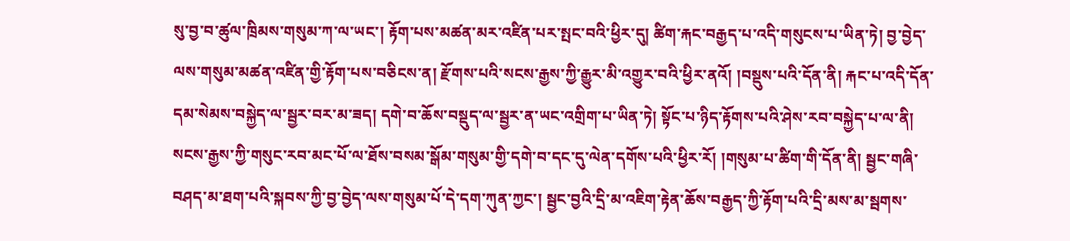སུ་བྱ་བ་ཚུལ་ཁྲིམས་གསུམ་ཀ་ལ་ཡང་། རྟོག་པས་མཚན་མར་འཛིན་པར་སྤང་བའི་ཕྱིར་དུ། ཚིག་རྐང་བརྒྱད་པ་འདི་གསུངས་པ་ཡིན་ཏེ། བྱ་བྱེད་ལས་གསུམ་མཚན་འཛིན་གྱི་རྟོག་པས་བཅིངས་ན། རྫོགས་པའི་སངས་རྒྱས་ཀྱི་རྒྱུར་མི་འགྱུར་བའི་ཕྱིར་ནའོ། །བསྡུས་པའི་དོན་ནི། རྐང་པ་འདི་དོན་དམ་སེམས་བསྐྱེད་ལ་སྦྱར་བར་མ་ཟད། དགེ་བ་ཆོས་བསྡུད་ལ་སྦྱར་ན་ཡང་འགྲིག་པ་ཡིན་ཏེ། སྟོང་པ་ཉིད་རྟོགས་པའི་ཤེས་རབ་བསྐྱེད་པ་ལ་ནི། སངས་རྒྱས་ཀྱི་གསུང་རབ་མང་པོ་ལ་ཐོས་བསམ་སྒོམ་གསུམ་གྱི་དགེ་བ་དང་དུ་ལེན་དགོས་པའི་ཕྱིར་རོ། །གསུམ་པ་ཚིག་གི་དོན་ནི། སྦྱང་གཞི་བཤད་མ་ཐག་པའི་སྐབས་ཀྱི་བྱ་བྱེད་ལས་གསུམ་པོ་དེ་དག་ཀུན་ཀྱང་། སྦྱང་བྱའི་དྲི་མ་འཇིག་རྟེན་ཆོས་བརྒྱད་ཀྱི་རྟོག་པའི་དྲི་མས་མ་སྦགས་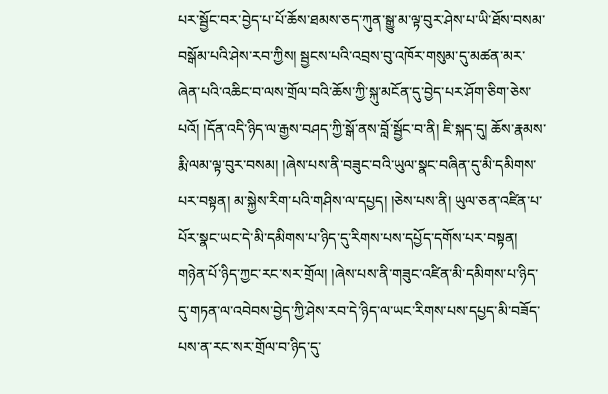པར་སྦྱོང་བར་བྱེད་པ་པོ་ཆོས་ཐམས་ཅད་ཀུན་སྒྱུ་མ་ལྟ་བུར་ཤེས་པ་ཡི་ཐོས་བསམ་བསྒོམ་པའི་ཤེས་རབ་ཀྱིས། སྦྱངས་པའི་འབྲས་བུ་འཁོར་གསུམ་དུ་མཚན་མར་ཞེན་པའི་འཆིང་བ་ལས་གྲོལ་བའི་ཆོས་ཀྱི་སྐུ་མངོན་དུ་བྱེད་པར་ཤོག་ཅིག་ཅེས་པའོ། །དོན་འདི་ཉིད་ལ་རྒྱས་བཤད་ཀྱི་སྒོ་ནས་བློ་སྦྱོང་བ་ནི། ཇི་སྐད་དུ། ཆོས་རྣམས་རྨི་ལམ་ལྟ་བུར་བསམ། །ཞེས་པས་ནི་བཟུང་བའི་ཡུལ་སྣང་བཞིན་དུ་མི་དམིགས་པར་བསྟན། མ་སྐྱེས་རིག་པའི་གཤིས་ལ་དཔྱད། །ཅེས་པས་ནི། ཡུལ་ཅན་འཛིན་པ་པོར་སྣང་ཡང་དེ་མི་དམིགས་པ་ཉིད་དུ་རིགས་པས་དཔྱོད་དགོས་པར་བསྟན། གཉེན་པོ་ཉིད་ཀྱང་རང་སར་གྲོལ། །ཞེས་པས་ནི་གཟུང་འཛིན་མི་དམིགས་པ་ཉིད་དུ་གཏན་ལ་འབེབས་བྱེད་ཀྱི་ཤེས་རབ་དེ་ཉིད་ལ་ཡང་རིགས་པས་དཔྱད་མི་བཟོད་པས་ན་རང་སར་གྲོལ་བ་ཉིད་དུ་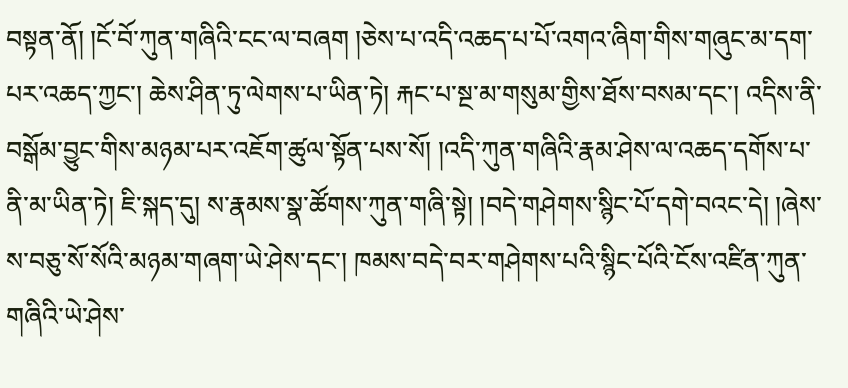བསྟན་ནོ། །ངོ་བོ་ཀུན་གཞིའི་ངང་ལ་བཞག །ཅེས་པ་འདི་འཆད་པ་པོ་འགའ་ཞིག་གིས་གཞུང་མ་དག་པར་འཆད་ཀྱང་། ཆེས་ཤིན་ཏུ་ལེགས་པ་ཡིན་ཏེ། རྐང་པ་སྔ་མ་གསུམ་གྱིས་ཐོས་བསམ་དང་། འདིས་ནི་བསྒོམ་བྱུང་གིས་མཉམ་པར་འཇོག་ཚུལ་སྟོན་པས་སོ། །འདི་ཀུན་གཞིའི་རྣམ་ཤེས་ལ་འཆད་དགོས་པ་ནི་མ་ཡིན་ཏེ། ཇི་སྐད་དུ། ས་རྣམས་སྣ་ཚོགས་ཀུན་གཞི་སྟེ། །བདེ་གཤེགས་སྙིང་པོ་དགེ་བའང་དེ། །ཞེས་ས་བཅུ་སོ་སོའི་མཉམ་གཞག་ཡེ་ཤེས་དང་། ཁམས་བདེ་བར་གཤེགས་པའི་སྙིང་པོའི་ངོས་འཛིན་ཀུན་གཞིའི་ཡེ་ཤེས་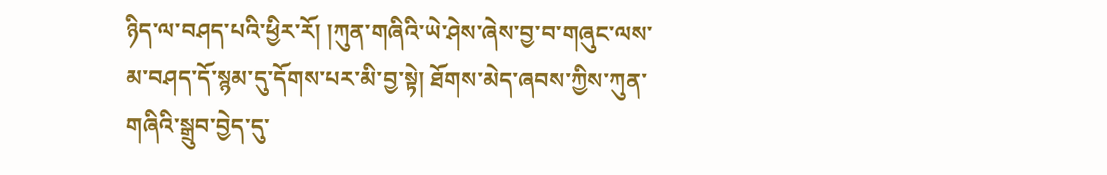ཉིད་ལ་བཤད་པའི་ཕྱིར་རོ། །ཀུན་གཞིའི་ཡེ་ཤེས་ཞེས་བྱ་བ་གཞུང་ལས་མ་བཤད་དོ་སྙམ་དུ་དོགས་པར་མི་བྱ་སྟེ། ཐོགས་མེད་ཞབས་ཀྱིས་ཀུན་གཞིའི་སྒྲུབ་བྱེད་དུ་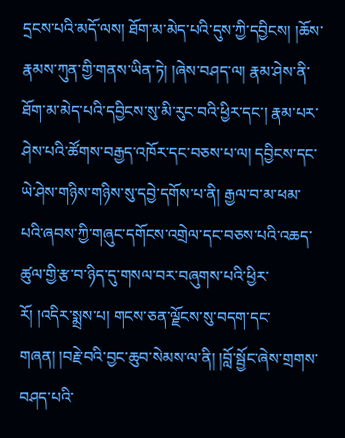དྲངས་པའི་མདོ་ལས། ཐོག་མ་མེད་པའི་དུས་ཀྱི་དབྱིངས། །ཆོས་རྣམས་ཀུན་གྱི་གནས་ཡིན་ཏེ། །ཞེས་བཤད་ལ། རྣམ་ཤེས་ནི་ཐོག་མ་མེད་པའི་དབྱིངས་སུ་མི་རུང་བའི་ཕྱིར་དང་། རྣམ་པར་ཤེས་པའི་ཚོགས་བརྒྱད་འཁོར་དང་བཅས་པ་ལ། དབྱིངས་དང་ཡེ་ཤེས་གཉིས་གཉིས་སུ་དབྱེ་དགོས་པ་ནི། རྒྱལ་བ་མ་ཕམ་པའི་ཞབས་ཀྱི་གཞུང་དགོངས་འགྲེལ་དང་བཅས་པའི་འཆད་ཚུལ་གྱི་རྩ་བ་ཉིད་དུ་གསལ་བར་བཞུགས་པའི་ཕྱིར་རོ། །འདིར་སྨྲས་པ། གངས་ཅན་ལྗོངས་སུ་བདག་དང་གཞན། །བརྗེ་བའི་བྱང་ཆུབ་སེམས་ལ་ནི། །བློ་སྦྱོང་ཞེས་གྲགས་བཤད་པའི་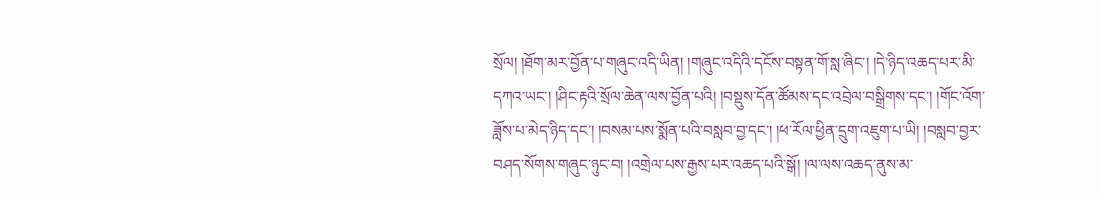སྲོལ། །ཐོག་མར་བྱོན་པ་གཞུང་འདི་ཡིན། །གཞུང་འདིའི་དངོས་བསྟན་གོ་སླ་ཞིང་། །དེ་ཉིད་འཆད་པར་མི་དཀའ་ཡང་། །ཤིང་རྟའི་སྲོལ་ཆེན་ལས་བྱོན་པའི། །བསྡུས་དོན་ཚོམས་དང་འབྲེལ་བསྒྲིགས་དང་། །གོང་འོག་ཟློས་པ་མེད་ཉིད་དང་། །བསམ་པས་སྨོན་པའི་བསླབ་བྱ་དང་། །ཕ་རོལ་ཕྱིན་དྲུག་འཇུག་པ་ཡི། །བསླབ་བྱར་བཤད་སོགས་གཞུང་ཉུང་བ། །འགྲེལ་པས་རྒྱས་པར་འཆད་པའི་སྒོ། །ལ་ལས་འཆད་ནུས་མ་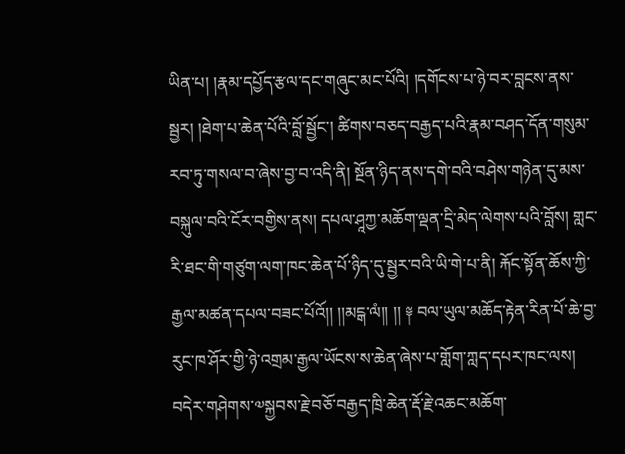ཡིན་པ། །རྣམ་དཔྱོད་རྩལ་དང་གཞུང་མང་པོའི། །དགོངས་པ་ཉེ་བར་བླངས་ནས་སྦྱར། །ཐེག་པ་ཆེན་པོའི་བློ་སྦྱོང་། ཚིགས་བཅད་བརྒྱད་པའི་རྣམ་བཤད་དོན་གསུམ་རབ་ཏུ་གསལ་བ་ཞེས་བྱ་བ་འདི་ནི། སྔོན་ཉིད་ནས་དགེ་བའི་བཤེས་གཉེན་དུ་མས་བསྐུལ་བའི་ངོར་བགྱིས་ནས། དཔལ་ཤཱཀྱ་མཆོག་ལྡན་དྲི་མེད་ལེགས་པའི་བློས། གླང་རི་ཐང་གི་གཙུག་ལག་ཁང་ཆེན་པོ་ཉིད་དུ་སྦྱར་བའི་ཡི་གེ་པ་ནི། རྐོང་སྟོན་ཆོས་ཀྱི་རྒྱལ་མཚན་དཔལ་བཟང་པོའོ།། །།མངྒ་ལཾ།། །། ༈ བལ་ཡུལ་མཆོད་རྟེན་རིན་པོ་ཆེ་བྱ་རུང་ཁ་ཤོར་གྱི་ཉེ་འགྲམ་རྒྱལ་ཡོངས་ས་ཆེན་ཞེས་པ་གློག་ཀླད་དཔར་ཁང་ལས། བདེར་གཤེགས་༧སྐྱབས་རྗེ་བཅོ་བརྒྱད་ཁྲི་ཆེན་རྡོ་རྗེ་འཆང་མཆོག་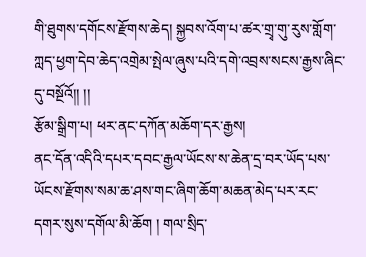གི་ཐུགས་དགོངས་རྫོགས་ཆེད། སྐྱབས་འོག་པ་ཚར་གྲྭ་གུ་རུས་གློག་ཀླད་ཕྱག་དེབ་ཆེད་འགྲེམ་སྤེལ་ཞུས་པའི་དགེ་འབྲས་སངས་རྒྱས་ཞིང་དུ་བསྔོའོ།། །།
རྩོམ་སྒྲིག་པ། ཕར་ནང་དཀོན་མཆོག་དར་རྒྱས།
ནང་དོན་འདིའི་དཔར་དབང་རྒྱལ་ཡོངས་ས་ཆེན་དྲ་བར་ཡོད་པས་ཡོངས་རྫོགས་སམ་ཆ་ཤས་གང་ཞིག་ཆོག་མཆན་མེད་པར་རང་དགར་སུས་དགོལ་མི་ཆོག ། གལ་སྲིད་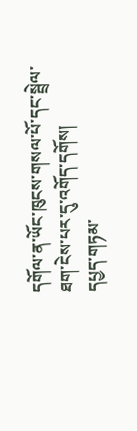དགོལ་ན་ཡོང་ཁུངས་གསལ་པོ་དང་སྦྲེལ་ཐག་ངེས་པར་དུ་འགོད་དགོས།
དཔྱད་གཏམ་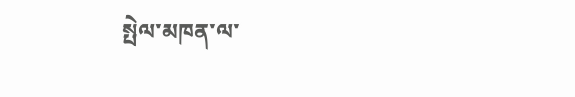སྤེལ་མཁན་ལ་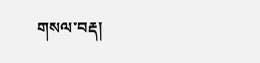གསལ་བརྡ།